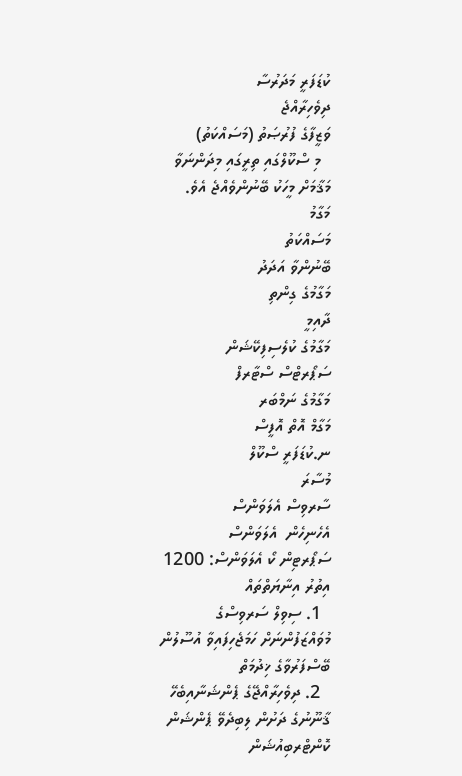ކުޑަފަރީ މަދަރުސާ
ދިވެހިރާއްޖެ
ވަޒީފާގެ ފުރުޞަތު (މަސައްކަތު)
  މި ސްކޫލްގައި ތިރީގައި މިދަންނަވާ މަޤާމަށް މީހަކު ބޭނުންވެއްޖެ އެވެ.
މަގާމު
މަސައްކަތު
ބޭނުންވާ އަދަދު
މަގާމުގެ ގިންތި
ދާއިމީ
މަގާމުގެ ކުލެސިފިކޭޝަން
ސަޕޯރޓްސް ސްޓާރފް
މަގާމުގެ ނަމްބަރ
މަގާމް އޮތް އޮފީސް
ނ.ކުޑަފަރީ ސްކޫލް
މުސާރަ
ސާރވިސް އެލަވަންސް
އެހެނިހެން  އެލަވަންސް
ސަޕޯރޓިން ކޯ އެލަވަންސް: 1200
އިތުރު އިނާޔަތްތައް
  1. ސިވިލް ސަރވިސްގެ މުވައްޒަފުންނަށް ހަމަޖެހިފައިވާ އުސޫލުން ބޭސްފަރުވާގެ ޚިދުމަތް
  2. ދިވެހިރާއްޖޭގެ ޕެންޝަނާއިބެހޭ ޤާނޫނުގެ ދަށުން ލިބިދެވޭ ޕެންޝަން ކޮންޓްރބިއުޝަން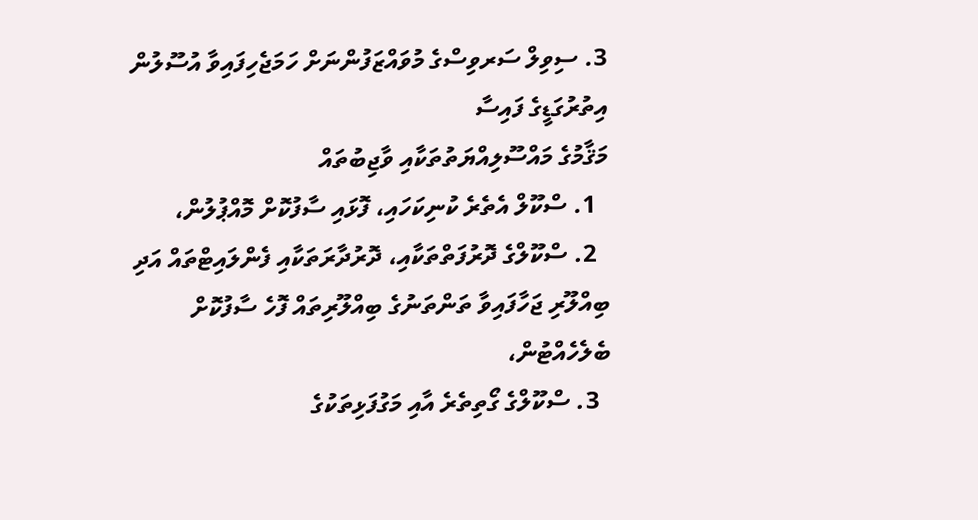3. ސިވިލް ސަރވިސްގެ މުވައްޒަފުންނަށް ހަމަޖެހިފައިވާ އުސޫލުން އިތުރުގަޑީގެ ފައިސާ
މަޤާމުގެ މައްސޫލިއްޔަތުތަކާއި ވާޖިބުތައް
  1. ސްކޫލް އެތެރެ ކުނިކަހައި، ފޮޅައި ސާފުކޮށް މޮއްޕުލުން،
  2. ސްކޫލްގެ ދޮރުފަތްތަކާއި، ދޮރުދާރަތަކާއި ފެންލައިޓްތައް އަދި ބިއްލޫރި ޖަހާފައިވާ ތަންތަނުގެ ބިއްލޫރިތައް ފޮހެ ސާފުކޮށް ބެލެހެއްޓުން،
  3. ސްކޫލްގެ ގޯތިތެރެ އާއި މަގުފަޅިތަކުގެ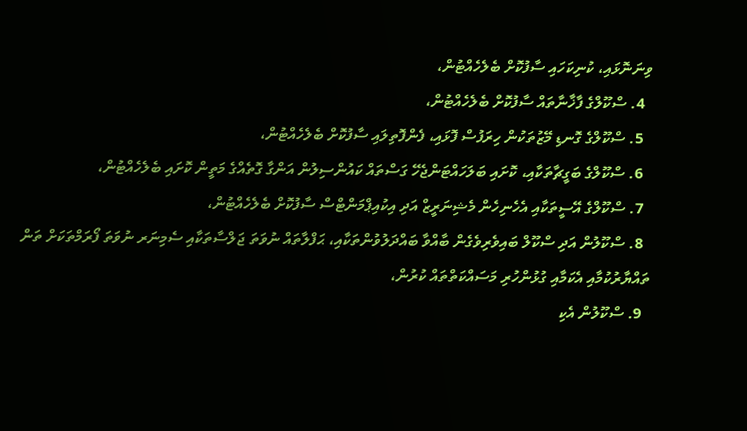ވިނަނޮޅައި، ކުނިކަހައި ސާފުކޮށް ބެލެހެއްޓުން،
  4. ސްކޫލްގެ ފާޚާނާތައް ސާފުކޮށް ބެލެހެއްޓުން،
  5. ސްކޫލްގެ ގޮނޑި މޭޒުތަކުން ހިރަފުސް ފޮޅައި، ފެންފޮތިލައި ސާފުކޮށް ބެލެހެއްޓުން،
  6. ސްކޫލްގެ ބަގީޗާތަކާއި، ކޮށައި ބަލަހައްޓަންޖެހޭ ގަސްތައް ކައުންސިލުން އަންގާ ގޮތެއްގެ މަތީން ކޮށައި ބެލެހެއްޓުން،
  7. ސްކޫލްގެ އޭސީތަކާއި އެހެނިހެން މެޝިނަރީޒް އަދި އިކުއިޕްމަންޓްސް ސާފުކޮށް ބެލެހެއްޓުން،
  8. ސްކޫލުން އަދި ސްކޫލް ބައިވެރިވެގެން ބާއްވާ ބައްދަލުވުންތަކާއި، ޙަފްލާތައް ނުވަތަ ޖަލްސާތަކާއި ސެމިނަރ ނުވަތަ ފޯރަމްތަކަށް ތަން ތައްޔާރުކުމާއި އެކަމާއި ގުޅުންހުރި މަސައްކަތްތައް ކުރުން،
  9. ސްކޫލުން އެކި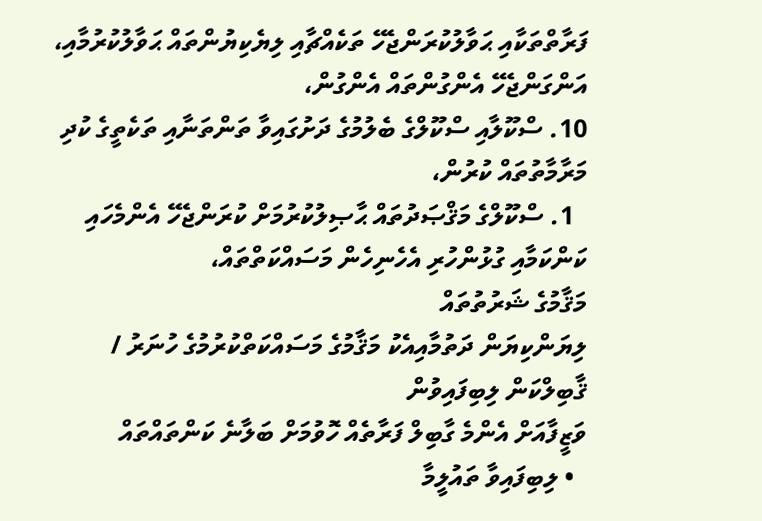ފަރާތްތަކާއި ޙަވާލުކުރަންޖެހޭ ތަކެއްޗާއި ލިޔެކިޔުންތައް ޙަވާލުކުރުމާއި، އަންގަންޖެހޭ އެންގުންތައް އެންގުން،
10. ސްކޫލާއި ސްކޫލްގެ ބެލުމުގެ ދަށުގައިވާ ތަންތަނާއި ތަކެތީގެ ކުދި މަރާމާތުތައް ކުރުން،
  1. ސްކޫލްގެ މަޤްޞަދުތައް ޙާޞިލުކުރުމަށް ކުރަންޖެހޭ އެންމެހައި ކަންކަމާއި ގުޅުންހުރި އެހެނިހެން މަސައްކަތްތައް،
މަޤާމުގެ ޝަރުތުތައް
ލިޔަންކިޔަން ދަތުމާއިއެކު މަޤާމުގެ މަސައްކަތްކުރުމުގެ ހުނަރު / ޤާބިލްކަން ލިބިފައިވުން
ވަޒީފާއަށް އެންމެ ގާބިލް ފަރާތެއް ހޮވުމަށް ބަލާނެ ކަންތައްތައް
  • ލިބިފައިވާ ތައުލީމާ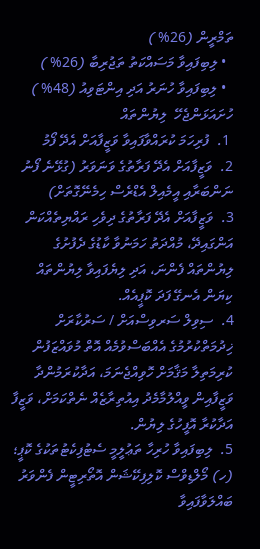ތަމްރީން (26% )
  • ލިބިފައިވާ މަސައްކަތު ތަޖުރިބާ (26% )
  • ލިބިފައިވާ ހުނަރު އަދި އިންޓަވިއު (48% )
ހުށައަޅަންޖެހޭ  ލިޔުންތައް
 1.  ފުރިހަމަ ކުރައްވާފައިވާ ވަޒީފާއަށް އެދޭ ފޯމު
2.  ވަޒީފާއަށް އެދޭ ފަރާތުގެ ވަނަވަރު (ގުޅޭނެ ފޯނު ނަންބަރާއި އީމެއިލް އެޑްރެސް ހިމެނޭގޮތަށް)
3.  ވަޒީފާއަށް އެދޭ ފަރާތުގެ ދިވެހި ރައްޔިތެއްކަން އަންގައިދޭ، މުއްދަތު ހަމަނުވާ ކާޑުގެ ދެފުށުގެ ލިޔުންތައް ފެންނަ، އަދި ލިޔެފައިވާ ލިޔުންތައް ކިޔަން އެނގޭ ފަދަ ކޮޕީއެއް.
4.  ސިވިލް ސަރވިސްއަށް / ސަރުކާރަށް ޚިދުމަތްކުރުމުގެ އެއްބަސްވުމެއް އޮތް މުވައްޒަފުން ކުރިމަތިލާ މަޤާމަށް ހޮވިއްޖެނަމަ، އަދާކުރަމުންދާ ވަޒީފާއިން ވީއްލުމާމެދު އިއުތިރާޒެއް ނެތްކަމަށް، ވަޒީފާ އަދާކުރާ އޮފީހުގެ ލިޔުން.
5.  ލިބިފައިވާ ހުރިހާ ތަޢުލީމީ ސެޓުފިކެޓުތަކުގެ ކޮޕީ؛
(ހ) މޯލްޑިވްސް ކޮލިފިކޭޝަން އޮތޯރިޓީން ފެންވަރު ބައްލަވާފައިވާ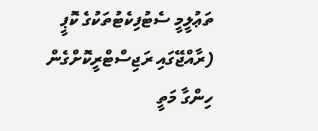ތަޢުލީމީ ސެޓުފިކެޓުތަކުގެ ކޮޕީ (ރާއްޖޭގައި ރަޖިސްޓްރީކޮށްގެން ހިންގާ މަތީ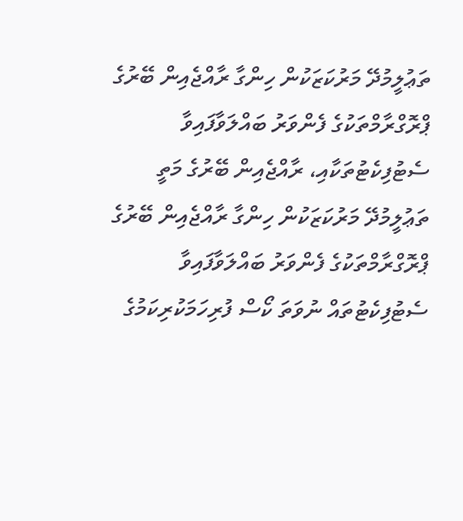ތަޢުލީމުދޭ މަރުކަޒަކުން ހިންގާ ރާއްޖެއިން ބޭރުގެ ޕްރޮގްރާމްތަކުގެ ފެންވަރު ބައްލަވާފައިވާ ސެޓުފިކެޓުތަކާއި، ރާއްޖެއިން ބޭރުގެ މަތީ ތަޢުލީމުދޭ މަރުކަޒަކުން ހިންގާ ރާއްޖެއިން ބޭރުގެ ޕްރޮގްރާމްތަކުގެ ފެންވަރު ބައްލަވާފައިވާ ސެޓުފިކެޓުތައް ނުވަތަ ކޯސް ފުރިހަމަކުރިކަމުގެ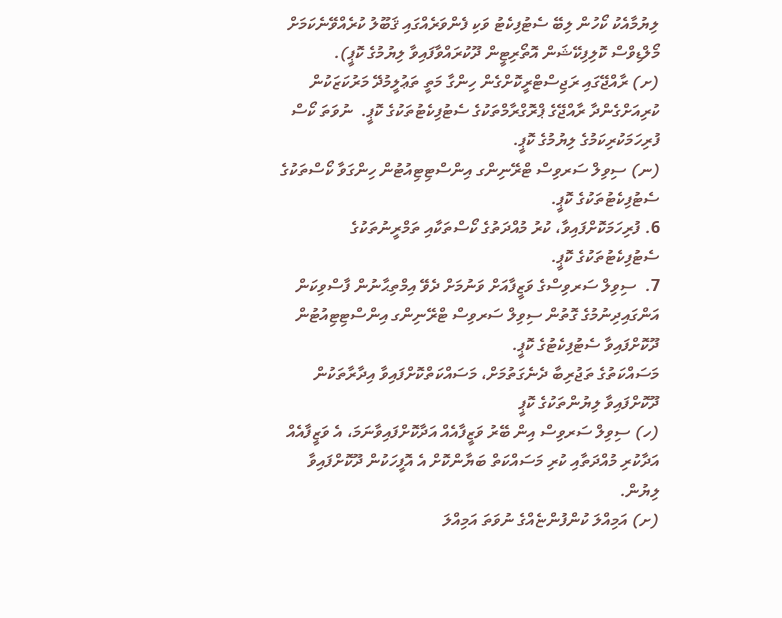ލިޔުމާއެކު ކޯހުން ލިބޭ ސެޓުފިކެޓު ވަކި ފެންވަރެއްގައި ޤަބޫލު ކުރެއްވޭނެކަމަށް މޯލްޑިވްސް ކޮލިފިކޭޝަން އޮތޯރިޓީން ދޫކުރައްވާފައިވާ ލިޔުމުގެ ކޮޕީ).
(ށ) ރާއްޖޭގައި ރަޖިސްޓްރީކޮށްގެން ހިންގާ މަތީ ތަޢުލީމުދޭ މަރުކަޒަކުން ކުރިއަށްގެންދާ ރާއްޖޭގެ ޕްރޮގްރާމްތަކުގެ ސެޓުފިކެޓުތަކުގެ ކޮޕީ.  ނުވަތަ ކޯސް ފުރިހަމަކުރިކަމުގެ ލިޔުމުގެ ކޮޕީ.
(ނ) ސިވިލް ސަރވިސް ޓްރޭނިންގ އިންސްޓިޓިއުޓުން ހިންގަވާ ކޯސްތަކުގެ ސެޓުފިކެޓުތަކުގެ ކޮޕީ.
6. ފުރިހަމަކޮށްފައިވާ، ކުރު މުއްދަތުގެ ކޯސްތަކާއި ތަމްރީނުތަކުގެ ސެޓުފިކެޓުތަކުގެ ކޮޕީ.
7.  ސިވިލް ސަރވިސްގެ ވަޒީފާއަށް ވަނުމަށް ދެވޭ އިމްތިޙާނުން ފާސްވިކަން އަންގައިދިނުމުގެ ގޮތުން ސިވިލް ސަރވިސް ޓްރޭނިންގ އިންސްޓިޓިއުޓުން ދޫކޮށްފައިވާ ސެޓުފިކެޓުގެ ކޮޕީ.
މަސައްކަތުގެ ތަޖުރިބާ ދެނެގަތުމަށް، މަސައްކަތްކޮށްފައިވާ އިދާރާތަކުން ދޫކޮށްފައިވާ ލިޔުންތަކުގެ ކޮޕީ
(ހ) ސިވިލް ސަރވިސް އިން ބޭރު ވަޒީފާއެއް އަދާކޮށްފައިވާނަމަ، އެ ވަޒީފާއެއް އަދާކުރި މުއްދަތާއި ކުރި މަސައްކަތް ބަޔާންކޮށް އެ އޮފީހަކުން ދޫކޮށްފައިވާ ލިޔުން.
(ށ) އަމިއްލަ ކުންފުންޏެއްގެ ނުވަތަ އަމިއްލަ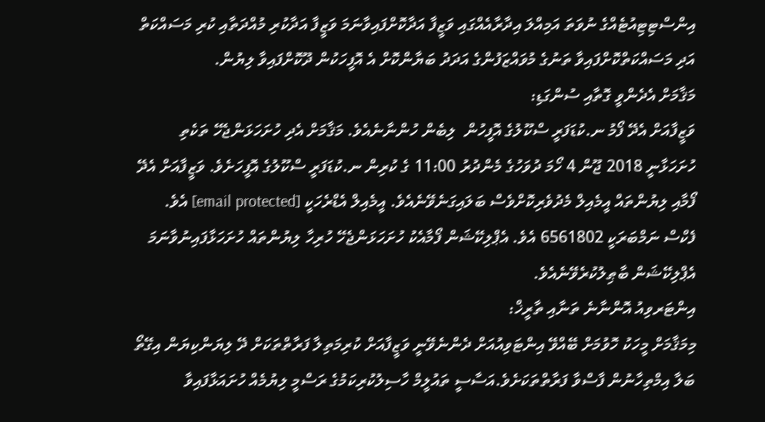އިންސްޓިޓިއުޓެއްގެ ނުވަތަ އަމިއްލަ އިދާރާއެއްގައި ވަޒީފާ އަދާކޮށްފައިވާނަމަ ވަޒީފާ އަދާކުރި މުއްދަތާއި ކުރި މަސައްކަތް އަދި މަސައްކަތްކޮށްފައިވާ ތަނުގެ މުވައްޒަފުންގެ އަދަދު ބަޔާންކޮށް އެ އޮފީހަކުން ދޫކޮށްފައިވާ ލިޔުން.
މަޤާމަށް އެދެންވީ ގޮތާއި ސުންގަޑި:
ވަޒީފާއަށް އެދޭ ފޯމު ނ.ކުޑަފަރީ ސްކޫލުގެ އޮފީހުން  ލިބެން ހުންނާނެއެވެ. މަޤާމަށް އެދި ހުށަހަޅަންޖެހޭ ތަކެތި ހުށަހަޅާނީ 2018 ޖޫން 4 ހޯމަ ދުވަހުގެ މެންދުރު 11:00 ގެ ކުރިން ނ.ކުޑަފަރީ ސްކޫލުގެ އޮފީހަށެވެ. ވަޒީފާއަށް އެދޭ ފޯމާއި ލިޔުންތައް އީމެއިލް މެދުވެރިކޮށްވެސް ބަލައިގަނެވޭނެއެވެ. އީމެއިލް އެޑްރެހަކީ [email protected] އެވެ. ފެކްސް ނަމްބަރަކީ 6561802 އެވެ. އެޕްލިކޭޝަން ފޯމާއެކު ހުށަހަޅަންޖެހޭ ހުރިހާ ލިޔުންތައް ހުށަހަޅާފައިނުވާނަމަ އެޕްލިކޭޝަން ބާޠިލުކުރެވޭނެއެވެ.
އިންޓަރވިއު އޮންނާނެ ތަނާއި ތާރީޚް:
މިމަޤާމަށް މީހަކު ހޮވުމަށް ބޭއްވޭ އިންޓަވިއުއަށް ދެންނެވޭނީ ވަޒީފާއަށް ކުރިމަތިލާ ފަރާތްތަކަށް ދޭ ލިޔަންކިޔަން އިގޭތޯ ބަލާ އިމްތިހާނުން ފާސްވާ ފަރާތްތަކަށެވެ.އަސާސީ ތައުލީމް ހާސިލުކުރިކަމުގެ ރަސްމީ ލިޔުމެއް ހުށައަޅާފައިވާ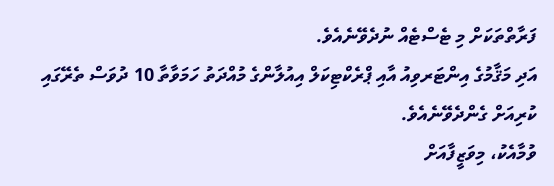ފަރާތްތަކަށް މި ޓެސްޓެއް ނުދެވޭނެއެވެ.
އަދި މަޤާމުގެ އިންޓަރވިއު އާއި ޕްރެކްޓިކަލް އިއުލާންގެ މުއްދަތު ހަމަވާތާ 10 ދުވަސް ތެރޭގައި ކުރިއަށް ގެންދެވޭނެއެވެ.
ވުމާއެކު، މިވަޒީފާއަށް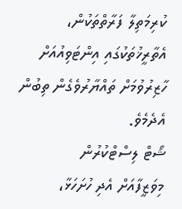ކުރިމަތިލާ ފަރާތްތަކުން، އެތާރީޚުތަކުގައި އިންޓަވިއުއަށް ހާޒިރުވުމަށް ތައްޔާރުވެގެން ތިބުން އެދެމެވެ.
ޝޯޓް ލިސްޓްކުރުން
މިވަޒީފާއަށް އެދި ހުށަހަޅާ،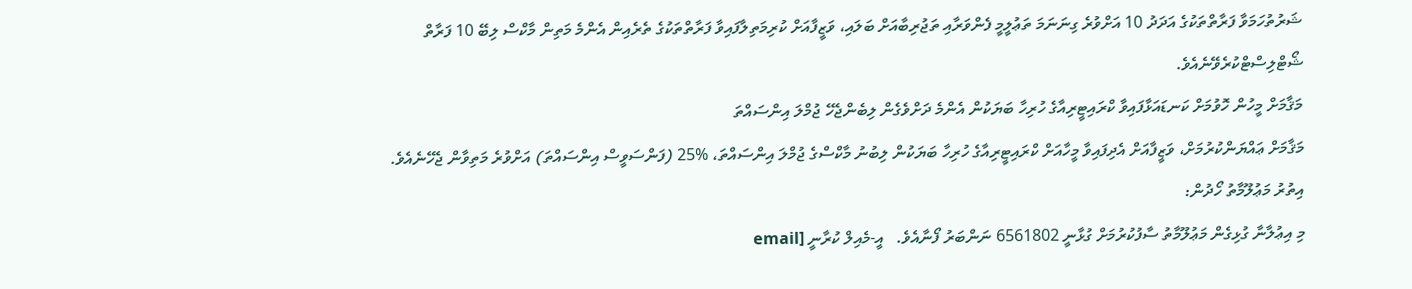ޝަރުތުހަމަވާ ފަރާތްތަކުގެ އަދަދު 10 އަށްވުރެ ގިނަނަމަ ތަޢުލީމީ ފެންވަރާއި ތަޖުރިބާއަށް ބަލައި، ވަޒީފާއަށް ކުރިމަތިލާފައިވާ ފަރާތްތަކުގެ ތެރެއިން އެންމެ މަތިން މާކްސް ލިބޭ 10 ފަރާތް ޝޯޓްލިސްޓްކުރެވޭނެއެވެ.
މަޤާމަށް މީހުން ހޮވުމަށް ކަނޑައަޅާފައިވާ ކްރައިޓީރިއާގެ ހުރިހާ ބަޔަކުން އެންމެ ދަށްވެގެން ލިބެންޖެހޭ ޖުމްލަ އިންސައްތަ
މަޤާމަށް ޢައްޔަންކުރުމަށް، ވަޒީފާއަށް އެދިފައިވާ މީހާއަށް ކްރައިޓީރިއާގެ ހުރިހާ ބަޔަކުން ލިބުނު މާކްސްގެ ޖުމްލަ އިންސައްތަ، %25 (ފަންސަވީސް އިންސައްތަ) އަށްވުރެ މަތިވާން ޖެހޭނެއެވެ.
އިތުރު މަޢުލޫމާތު ހޯދުން:
މި އިޢުލާނާ ގުޅިގެން މަޢުލޫމާތު ސާފުކުރުމަށް ގުޅާނީ 6561802 ނަންބަރު ފޯނާއެވެ.   އީ-މެއިލް ކުރާނީ [email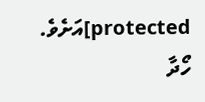protected]އަށެވެ.
ހޯދާ